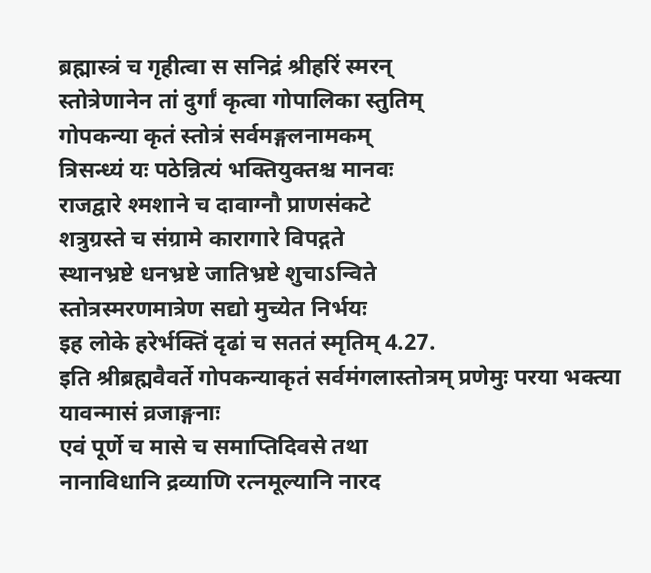ब्रह्मास्त्रं च गृहीत्वा स सनिद्रं श्रीहरिं स्मरन्
स्तोत्रेणानेन तां दुर्गां कृत्वा गोपालिका स्तुतिम्
गोपकन्या कृतं स्तोत्रं सर्वमङ्गलनामकम्
त्रिसन्ध्यं यः पठेन्नित्यं भक्तियुक्तश्च मानवः
राजद्वारे श्मशाने च दावाग्नौ प्राणसंकटे
शत्रुग्रस्ते च संग्रामे कारागारे विपद्गते
स्थानभ्रष्टे धनभ्रष्टे जातिभ्रष्टे शुचाऽन्विते
स्तोत्रस्मरणमात्रेण सद्यो मुच्येत निर्भयः
इह लोके हरेर्भक्तिं दृढां च सततं स्मृतिम् 4.27.
इति श्रीब्रह्मवैवर्ते गोपकन्याकृतं सर्वमंगलास्तोत्रम् प्रणेमुः परया भक्त्या यावन्मासं व्रजाङ्गनाः
एवं पूर्णे च मासे च समाप्तिदिवसे तथा
नानाविधानि द्रव्याणि रत्नमूल्यानि नारद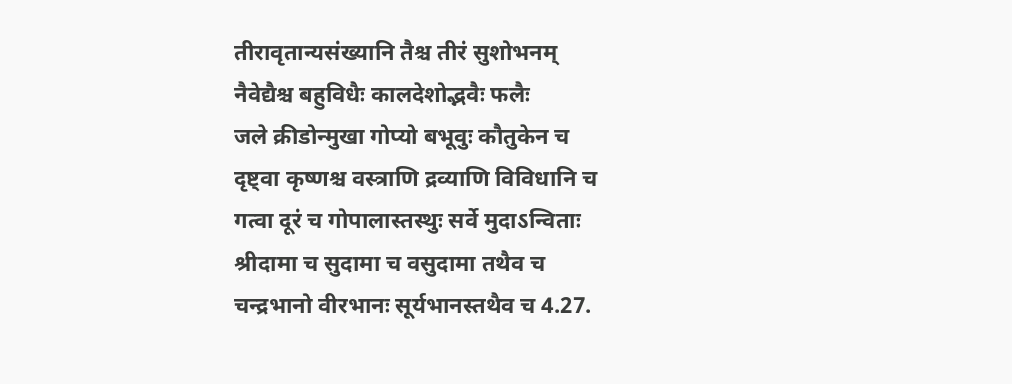तीरावृतान्यसंख्यानि तैश्च तीरं सुशोभनम्
नैवेद्यैश्च बहुविधैः कालदेशोद्भवैः फलैः
जले क्रीडोन्मुखा गोप्यो बभूवुः कौतुकेन च
दृष्ट्वा कृष्णश्च वस्त्राणि द्रव्याणि विविधानि च
गत्वा दूरं च गोपालास्तस्थुः सर्वे मुदाऽन्विताः
श्रीदामा च सुदामा च वसुदामा तथैव च
चन्द्रभानो वीरभानः सूर्यभानस्तथैव च 4.27.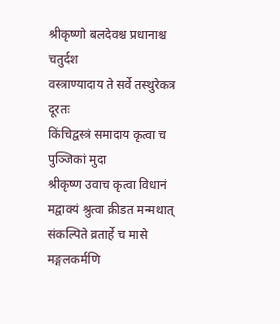श्रीकृष्णो बलदेवश्च प्रधानाश्च चतुर्दश
वस्त्राण्यादाय ते सर्वे तस्थुरेकत्र दूरतः
किंचिद्वस्त्रं समादाय कृत्वा च पुञ्जिकां मुदा
श्रीकृष्ण उवाच कृत्वा विधानं मद्वाक्यं श्रुत्वा क्रीडत मन्मथात्
संकल्पिते व्रतार्हे च मासे मङ्गलकर्मणि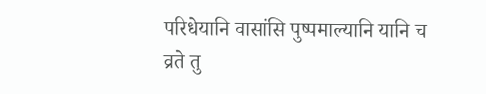परिधेयानि वासांसि पुष्पमाल्यानि यानि च
व्रते तु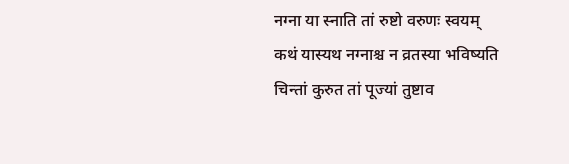नग्ना या स्नाति तां रुष्टो वरुणः स्वयम्
कथं यास्यथ नग्नाश्च न व्रतस्या भविष्यति
चिन्तां कुरुत तां पूज्यां तुष्टाव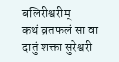बलिरीश्वरीम्
कथं व्रतफलं सा वा दातुं शक्ता सुरेश्वरी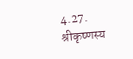4.27.
श्रीकृष्णस्य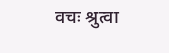वचः श्रुत्वा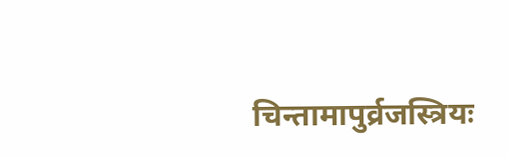चिन्तामापुर्व्रजस्त्रियः